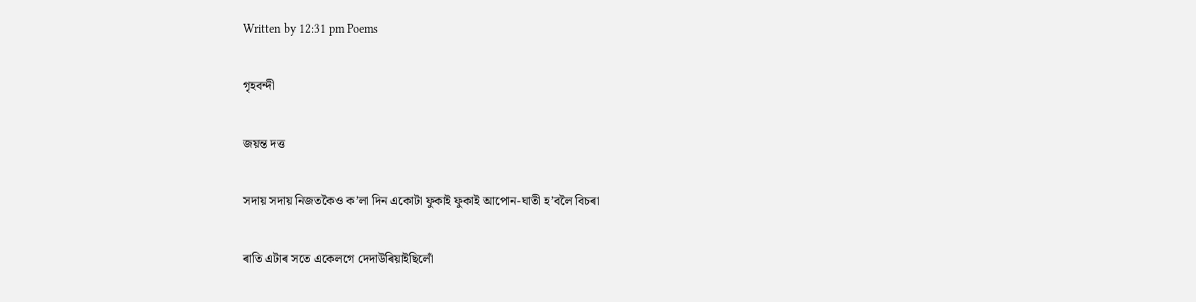Written by 12:31 pm Poems

গৃহবন্দী

জয়ন্ত দত্ত

সদায় সদায় নিজতকৈও ক’লা দিন একোটা ফুকাই ফুকাই আপোন-ঘাতী হ’বলৈ বিচৰা

ৰাতি এটাৰ সতে একেলগে দেদাউৰিয়াইছিলোঁ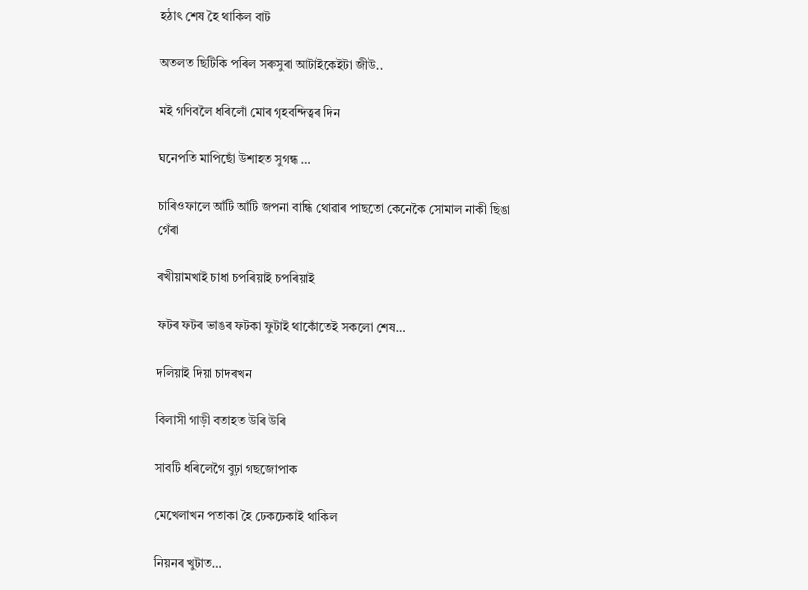হঠাৎ শেষ হৈ থাকিল বাট

অতলত ছিটিকি পৰিল সৰুসুৰা আটাইকেইটা জীউ..

মই গণিবলৈ ধৰিলোঁ মোৰ গৃহবন্দিত্বৰ দিন

ঘনেপতি মাপিছোঁ উশাহত সুগন্ধ …

চাৰিওফালে আঁটি আঁটি জপনা বান্ধি থোৱাৰ পাছতো কেনেকৈ সোমাল নাকী ছিঙা গেঁৰা

ৰখীয়ামখাই চাধা চপৰিয়াই চপৰিয়াই

ফটৰ ফটৰ ভাঙৰ ফটকা ফুটাই থাকোঁতেই সকলো শেষ…

দলিয়াই দিয়া চাদৰখন

বিলাসী গাড়ী বতাহত উৰি উৰি

সাবটি ধৰিলেগৈ বুঢ়া গছজোপাক

মেখেলাখন পতাকা হৈ ঢেকঢেকাই থাকিল

নিয়নৰ খুটাত…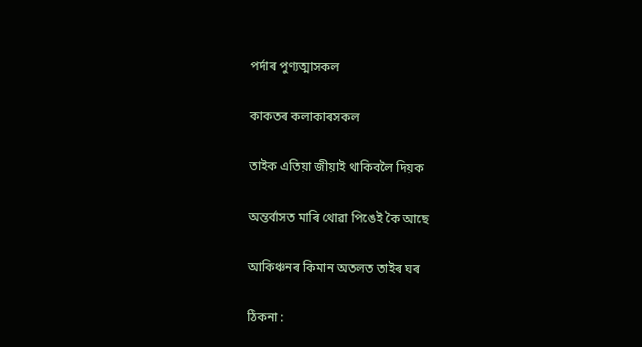পৰ্দাৰ পুণ্যত্মাসকল

কাকতৰ কলাকাৰসকল

তাইক এতিয়া জীয়াই থাকিবলৈ দিয়ক

অন্তৰ্বাসত মাৰি থোৱা পিঙেই কৈ আছে

আকিঞ্চনৰ কিমান অতলত তাইৰ ঘৰ

ঠিকনা :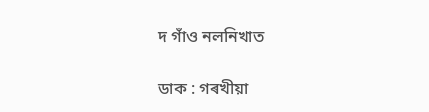দ গাঁও নলনিখাত

ডাক : গৰখীয়া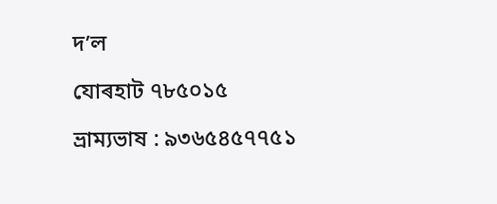দ’ল

যোৰহাট ৭৮৫০১৫

ভ্ৰাম্যভাষ : ৯৩৬৫৪৫৭৭৫১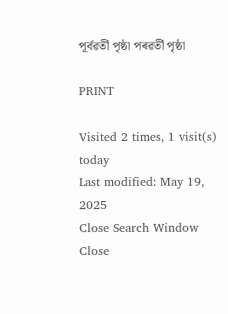পূৰ্বৱৰ্তী পৃষ্ঠা পৰৱৰ্তী পৃষ্ঠা

PRINT

Visited 2 times, 1 visit(s) today
Last modified: May 19, 2025
Close Search Window
Close